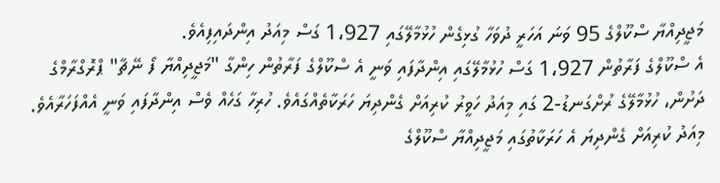މަޖީދިއްޔާ ސްކޫލްގެ 95 ވަނަ އަހަރީ ދުވަހާ ގުޅިގެން ހުޅުމާލޭގައި 1،927 ގަސް މިއަދު އިންދައިފިއެވެ.
އެ ސްކޫލްގެ ފަރާތުން 1،927 ގަސް ހުޅުމާލޭގައި އިންދާފައި ވަނީ އެ ސްކޫލްގެ ފަރާތުން ހިންގާ "މަޖީދިއްޔާ ފޯ ނޭޗާ" ޕްރޮގްރާމްގެ ދަށުން، ހުޅުމާލޭގެ ރުށްގަނޑު-2 ގައި މިއަދު ހަވީރު ކުރިއަށް ގެންދިޔަ ހަރަކާތެއްގައެވެ. ހުރިހާ ގަހެއް ވެސް އިންދާފައި ވަނީ އެއްފަހަރާއެވެ.
މިއަދު ކުރިއަށް ގެންދިޔަ އެ ހަރަކާތުގައި މަޖީދިއްޔާ ސްކޫލްގެ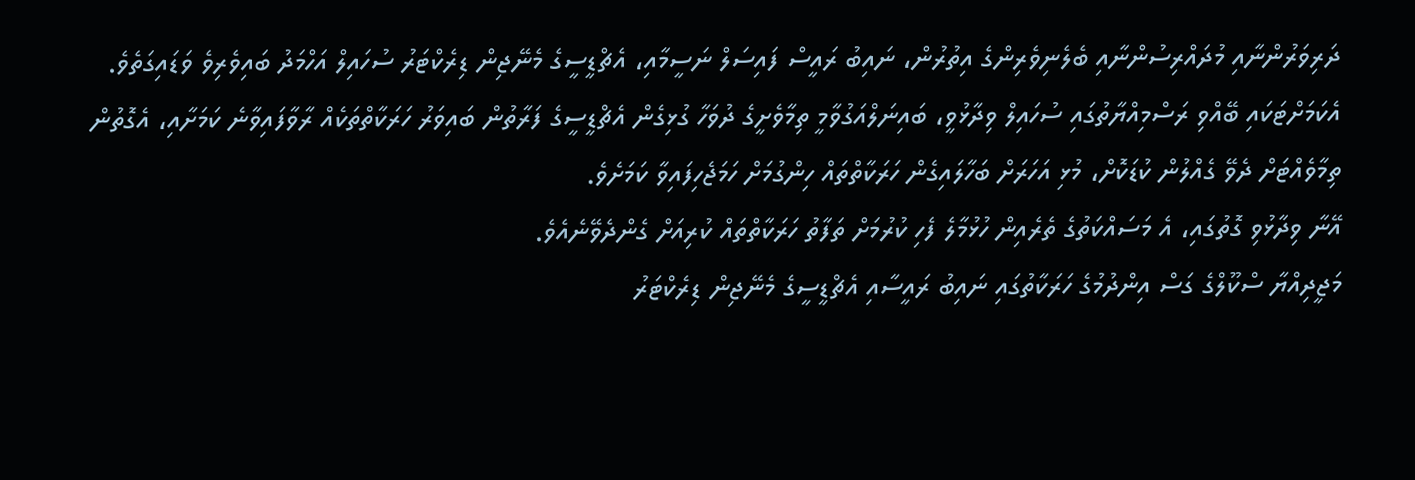ދަރިވަރުންނާއި މުދައްރިސުންނާއި ބެލެނިވެރިންގެ އިތުރުން، ނައިބު ރައީސް ފައިސަލް ނަސީމާއި، އެޗްޑީސީގެ މެނޭޖިން ޑިރެކްޓަރު ސުހައިލް އަހްމަދު ބައިވެރިވެ ވަޑައިގަތެވެ.
އެކަމަށްޓަކައި ބޭއްވި ރަސްމިއްޔާތުގައި ސުހައިލް ވިދާޅުވީ، ބައިނަލްއަގުވާމީ ތިމާވެށީގެ ދުވަހާ ގުޅިގެން އެޗްޑީސީގެ ފަރާތުން ބައިވަރު ހަރަކާތްތަކެއް ރާވާފައިވާނެ ކަމަށާއި، އެގޮތުން ތިމާވެއްޓަށް ދެވޭ ގެއްލުން ކުޑަކޮށް، މުޅި އަހަރަށް ބަހާލައިގެން ހަރަކާތްތައް ހިންގުމަށް ހަމަޖެހިފައިވާ ކަމަށެވެ.
އޭނާ ވިދާޅުވި ގޮތުގައި، އެ މަސައްކަތުގެ ތެރެއިން ހުޅުމާލެ ފެހި ކުރުމަށް ތަފާތު ހަރަކާތްތައް ކުރިއަށް ގެންދެވޭނެއެވެ.
މަޖީދިއްޔާ ސްކޫލްގެ ގަސް އިންދުމުގެ ހަރަކާތުގައި ނައިބު ރައީސާއި އެޗްޑީސީގެ މެނޭޖިން ޑިރެކްޓަރު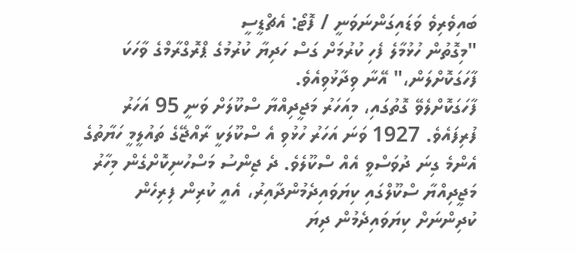ބައިވެރިވެ ވަޑައިގަންނަވަނީ / ފޮޓޯ: އެޗްޑީސީ
"މިގޮތުން ހުޅުމާލެ ފެހި ކުރުމަށް ގަސް ހަދިޔާ ކުރުމުގެ ޕްރޮގްރާމްގެ ވާހަކަ ފާހަގަކޮށްލަން،" އޭނާ ވިދާޅުވިއެވެ.
ފާހަގަކޮށްލެވޭ ގޮތުގައި، މިއަހަރު މަޖީދިއްޔާ ސްކޫލަށް ވަނީ 95 އަހަރު ފުރިފައެވެ. 1927 ވަނަ އަހަރު ހުޅުވި އެ ސްކޫލަކީ ރާއްޖޭގެ ތައުލީމީ ހަޔާތުގެ އެންމެ ގިނަ ދުވަސްވީ އެއް ސްކޫލެވެ. ދެ ޖިންސު މަސްހުނިކޮށްގެން މިހާރު މަޖީދިއްޔާ ސްކޫލްގައި ކިޔަވައިދެމުންދާއިރު، އެއީ ކުރިން ފިރިހެން ކުދިންނަށް ކިޔަވައިދެމުން ދިޔަ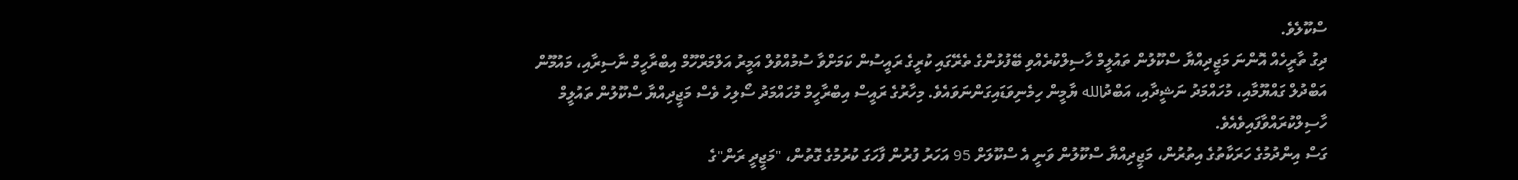ސްކޫލެވެ.
ދިގު ތާރީހެއް އޮންނަ މަޖީދިއްޔާ ސްކޫލުން ތައުލީމް ހާސިލްކުރެއްވި ބޭފުޅުންގެ ތެރޭގައި ކުރީގެ ރައީސުން ކަމަށްވާ ސުމުއްވުލް އަމީރު އަލްމަރްހޫމް އިބްރާހީމް ނާސިރާއި، މައުމޫން އަބްދުލް ގައްޔޫމާއި، މުހައްމަދު ނަޝީދާއި، އަބްދުالله ޔާމީން ހިމެނިވަޑައިގަންނަވައެވެ. މިހާރުގެ ރައީސް އިބްރާހީމް މުހައްމަދު ސޯލިހު ވެސް މަޖީދިއްޔާ ސްކޫލުން ތައުލީމް ހާސިލްކުރައްވާފައިވެއެވެ.
ގަސް އިންދުމުގެ ހަރަކާތުގެ އިތުރުން، މަޖީދިއްޔާ ސްކޫލުން ވަނީ އެ ސްކޫލަށް 95 އަހަރު ފުރުން ފާހަގަ ކުރުމުގެ ގޮތުން، "މަޖީދީ ރަން"ގެ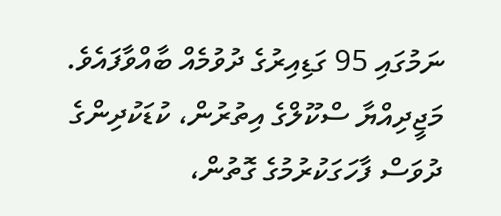ނަމުގައި 95 ގަޑިއިރުގެ ދުވުމެއް ބާއްވާފައެވެ.
މަޖީދިއްޔާ ސްކޫލްގެ އިތުރުން، ކުޑަކުދިންގެ ދުވަސް ފާހަގަކުރުމުގެ ގޮތުން،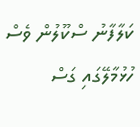ކަލާފާނު ސްކޫލުން ވެސް ހުޅުމާލޭގައި ގަސް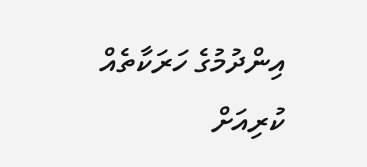އިންދުމުގެ ހަރަކާތެއް ކުރިއަށް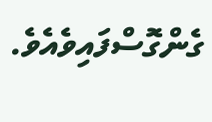ގެންގޮސްފައިވެއެވެ.